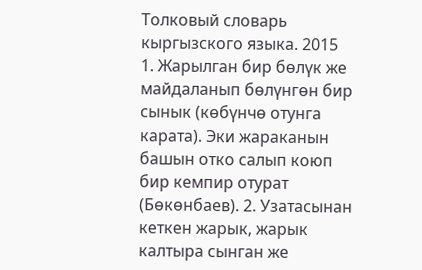Толковый словарь кыргызского языка. 2015
1. Жарылган бир бөлүк же майдаланып бөлүнгөн бир сынык (көбүнчө отунга карата). Эки жараканын башын отко салып коюп бир кемпир отурат (Бөкөнбаев). 2. Узатасынан кеткен жарык, жарык калтыра сынган же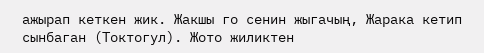ажырап кеткен жик. Жакшы го сенин жыгачың, Жарака кетип сынбаган (Токтогул). Жото жиликтен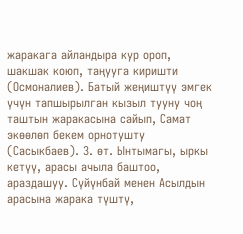жаракага айландыра кур ороп, шакшак коюп, таңууга киришти (Осмоналиев). Батый жеңиштүү эмгек үчүн тапшырылган кызыл тууну чоң таштын жаракасына сайып, Самат экөөлөп бекем орнотушту (Сасыкбаев). 3. өт. Ынтымагы, ыркы кетүү, арасы ачыла баштоо, араздашуу. Сүйүнбай менен Асылдын арасына жарака түштү,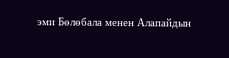эми Бөлөбала менен Алапайдын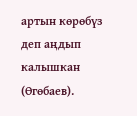артын көрөбүз деп аңдып калышкан (Өгөбаев).